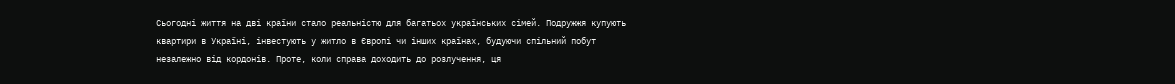Сьогодні життя на дві країни стало реальністю для багатьох українських сімей. Подружжя купують квартири в Україні, інвестують у житло в Європі чи інших країнах, будуючи спільний побут незалежно від кордонів. Проте, коли справа доходить до розлучення, ця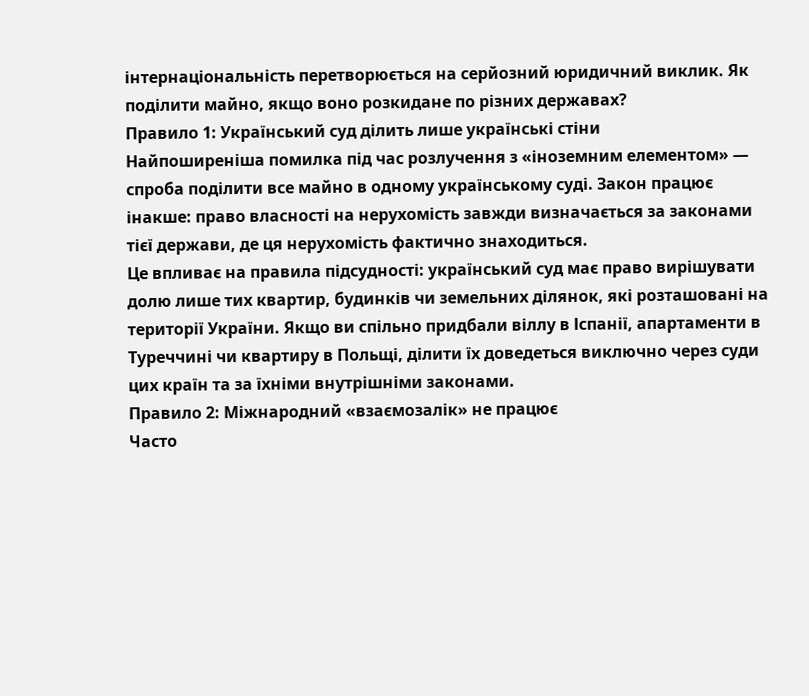інтернаціональність перетворюється на серйозний юридичний виклик. Як поділити майно, якщо воно розкидане по різних державах?
Правило 1: Український суд ділить лише українські стіни
Найпоширеніша помилка під час розлучення з «іноземним елементом» — спроба поділити все майно в одному українському суді. Закон працює інакше: право власності на нерухомість завжди визначається за законами тієї держави, де ця нерухомість фактично знаходиться.
Це впливає на правила підсудності: український суд має право вирішувати долю лише тих квартир, будинків чи земельних ділянок, які розташовані на території України. Якщо ви спільно придбали віллу в Іспанії, апартаменти в Туреччині чи квартиру в Польщі, ділити їх доведеться виключно через суди цих країн та за їхніми внутрішніми законами.
Правило 2: Міжнародний «взаємозалік» не працює
Часто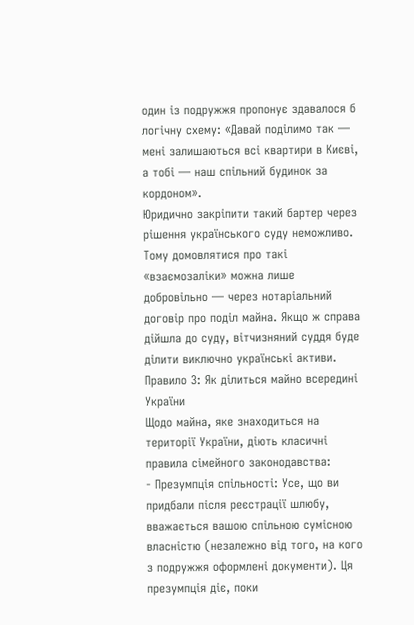один із подружжя пропонує здавалося б логічну схему: «Давай поділимо так — мені залишаються всі квартири в Києві, а тобі — наш спільний будинок за кордоном».
Юридично закріпити такий бартер через рішення українського суду неможливо. Тому домовлятися про такі «взаємозаліки» можна лише добровільно — через нотаріальний договір про поділ майна. Якщо ж справа дійшла до суду, вітчизняний суддя буде ділити виключно українські активи.
Правило 3: Як ділиться майно всередині України
Щодо майна, яке знаходиться на території України, діють класичні правила сімейного законодавства:
- Презумпція спільності: Усе, що ви придбали після реєстрації шлюбу, вважається вашою спільною сумісною власністю (незалежно від того, на кого з подружжя оформлені документи). Ця презумпція діє, поки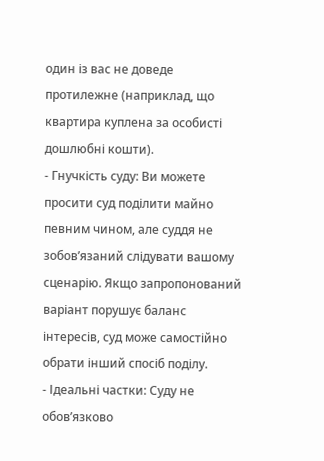один із вас не доведе протилежне (наприклад, що квартира куплена за особисті дошлюбні кошти).
- Гнучкість суду: Ви можете просити суд поділити майно певним чином, але суддя не зобов’язаний слідувати вашому сценарію. Якщо запропонований варіант порушує баланс інтересів, суд може самостійно обрати інший спосіб поділу.
- Ідеальні частки: Суду не обов’язково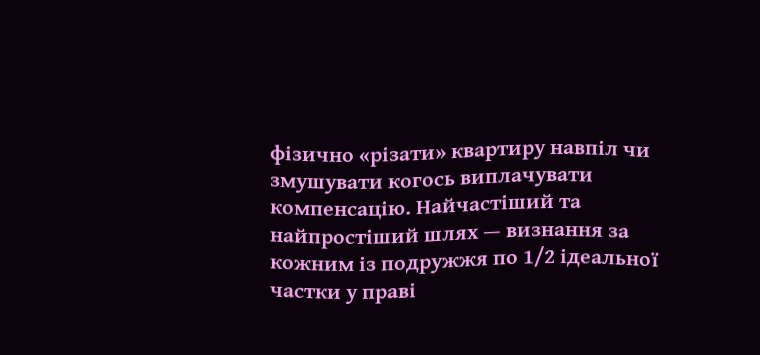фізично «різати» квартиру навпіл чи змушувати когось виплачувати компенсацію. Найчастіший та найпростіший шлях — визнання за кожним із подружжя по 1/2 ідеальної частки у праві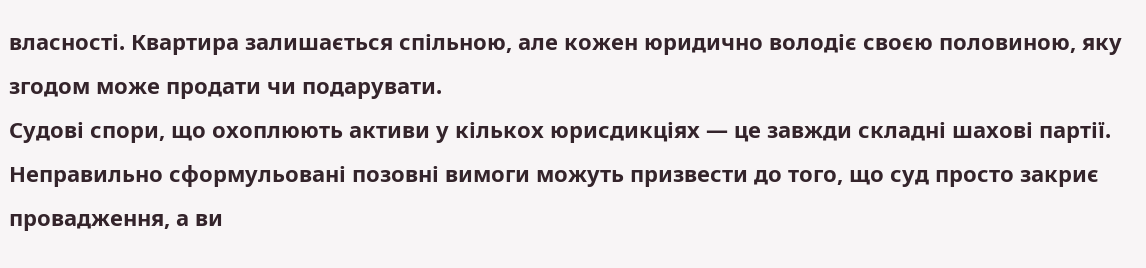власності. Квартира залишається спільною, але кожен юридично володіє своєю половиною, яку згодом може продати чи подарувати.
Судові спори, що охоплюють активи у кількох юрисдикціях — це завжди складні шахові партії. Неправильно сформульовані позовні вимоги можуть призвести до того, що суд просто закриє провадження, а ви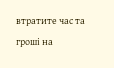втратите час та гроші на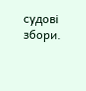судові збори.